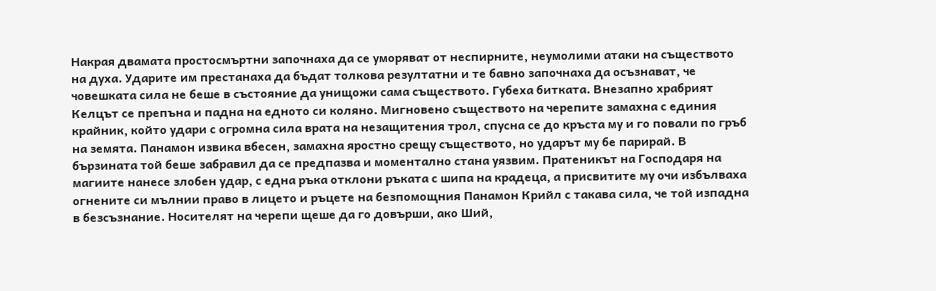Накрая двамата простосмъртни започнаха да се уморяват от неспирните, неумолими атаки на съществото на духа. Ударите им престанаха да бъдат толкова резултатни и те бавно започнаха да осъзнават, че човешката сила не беше в състояние да унищожи сама съществото. Губеха битката. Внезапно храбрият Келцът се препъна и падна на едното си коляно. Мигновено съществото на черепите замахна с единия крайник, който удари с огромна сила врата на незащитения трол, спусна се до кръста му и го повали по гръб на земята. Панамон извика вбесен, замахна яростно срещу съществото, но ударът му бе парирай. В бързината той беше забравил да се предпазва и моментално стана уязвим. Пратеникът на Господаря на магиите нанесе злобен удар, с една ръка отклони ръката с шипа на крадеца, а присвитите му очи избълваха огнените си мълнии право в лицето и ръцете на безпомощния Панамон Крийл с такава сила, че той изпадна в безсъзнание. Носителят на черепи щеше да го довърши, ако Ший,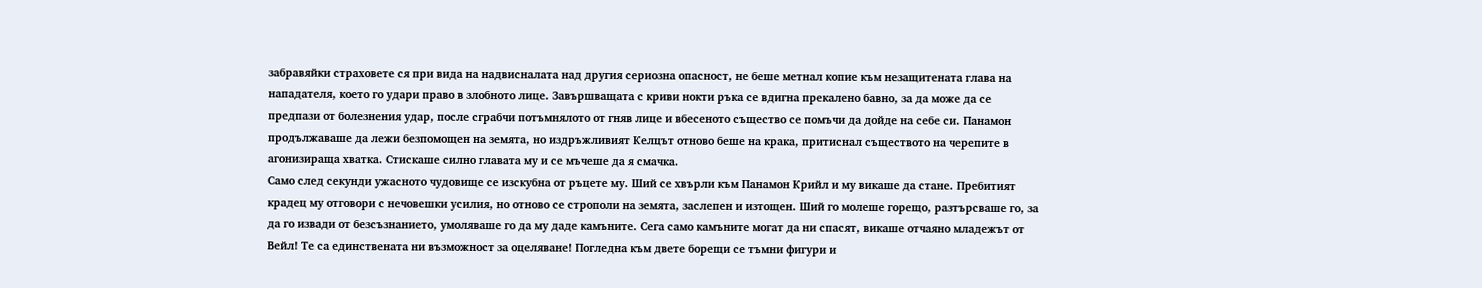забравяйки страховете ся при вида на надвисналата над другия сериозна опасност, не беше метнал копие към незащитената глава на нападателя, което го удари право в злобното лице. Завършващата с криви нокти ръка се вдигна прекалено бавно, за да може да се предпази от болезнения удар, после сграбчи потъмнялото от гняв лице и вбесеното същество се помъчи да дойде на себе си. Панамон продължаваше да лежи безпомощен на земята, но издръжливият Келцът отново беше на крака, притиснал съществото на черепите в агонизираща хватка. Стискаше силно главата му и се мъчеше да я смачка.
Само след секунди ужасното чудовище се изскубна от ръцете му. Ший се хвърли към Панамон Крийл и му викаше да стане. Пребитият крадец му отговори с нечовешки усилия, но отново се строполи на земята, заслепен и изтощен. Ший го молеше горещо, разтърсваше го, за да го извади от безсъзнанието, умоляваше го да му даде камъните. Сега само камъните могат да ни спасят, викаше отчаяно младежът от Вейл! Те са единствената ни възможност за оцеляване! Погледна към двете борещи се тъмни фигури и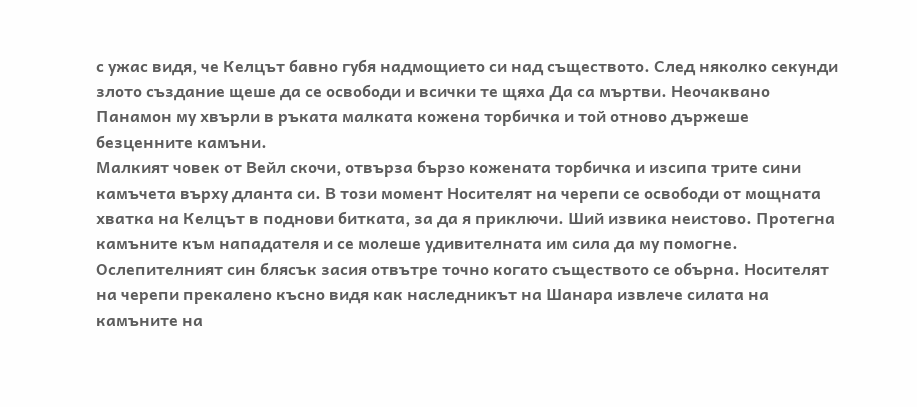с ужас видя, че Келцът бавно губя надмощието си над съществото. След няколко секунди злото създание щеше да се освободи и всички те щяха Да са мъртви. Неочаквано Панамон му хвърли в ръката малката кожена торбичка и той отново държеше безценните камъни.
Малкият човек от Вейл скочи, отвърза бързо кожената торбичка и изсипа трите сини камъчета върху дланта си. В този момент Носителят на черепи се освободи от мощната хватка на Келцът в поднови битката, за да я приключи. Ший извика неистово. Протегна камъните към нападателя и се молеше удивителната им сила да му помогне. Ослепителният син блясък засия отвътре точно когато съществото се обърна. Носителят на черепи прекалено късно видя как наследникът на Шанара извлече силата на камъните на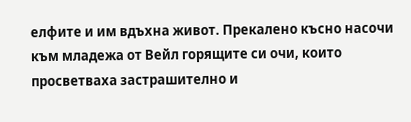елфите и им вдъхна живот. Прекалено късно насочи към младежа от Вейл горящите си очи, които просветваха застрашително и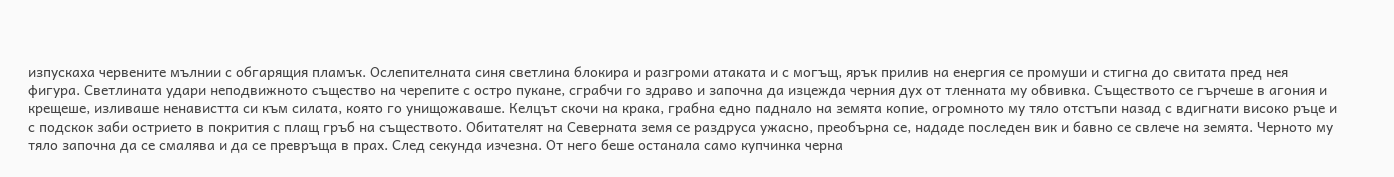изпускаха червените мълнии с обгарящия пламък. Ослепителната синя светлина блокира и разгроми атаката и с могъщ, ярък прилив на енергия се промуши и стигна до свитата пред нея фигура. Светлината удари неподвижното същество на черепите с остро пукане, сграбчи го здраво и започна да изцежда черния дух от тленната му обвивка. Съществото се гърчеше в агония и крещеше, изливаше ненавистта си към силата, която го унищожаваше. Келцът скочи на крака, грабна едно паднало на земята копие, огромното му тяло отстъпи назад с вдигнати високо ръце и с подскок заби острието в покрития с плащ гръб на съществото. Обитателят на Северната земя се раздруса ужасно, преобърна се, нададе последен вик и бавно се свлече на земята. Черното му тяло започна да се смалява и да се превръща в прах. След секунда изчезна. От него беше останала само купчинка черна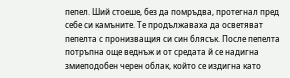пепел. Ший стоеше, без да помръдва, протегнал пред себе си камъните. Те продължаваха да осветяват пепелта с пронизващия си син блясък. После пепелта потръпна още веднъж и от средата й се надигна змиеподобен черен облак, който се издигна като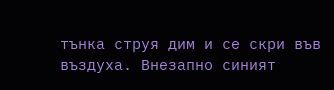тънка струя дим и се скри във въздуха. Внезапно синият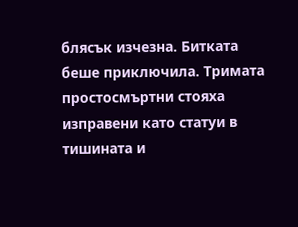блясък изчезна. Битката беше приключила. Тримата простосмъртни стояха изправени като статуи в тишината и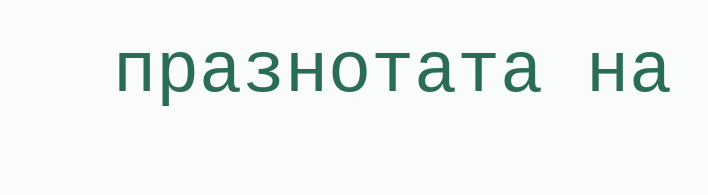празнотата на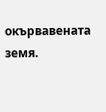окървавената земя.